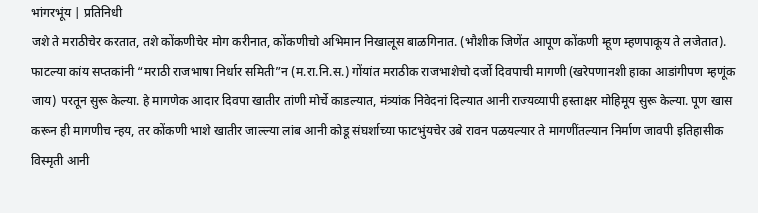भांगरभूंय | प्रतिनिधी
जशे ते मराठीचेर करतात, तशे कोंकणीचेर मोग करीनात, कोंकणीचो अभिमान निखालूस बाळगिनात. (भौशीक जिणेंत आपूण कोंकणी म्हूण म्हणपाकूय ते लजेतात).
फाटल्या कांय सप्तकांनी “मराठी राजभाषा निर्धार समिती”न (म.रा.नि.स.) गोंयांत मराठीक राजभाशेचो दर्जो दिवपाची मागणी (खरेपणानशी हाका आडांगीपण म्हणूंक जाय) परतून सुरू केल्या. हे मागणेक आदार दिवपा खातीर तांणी मोर्चे काडल्यात, मंत्र्यांक निवेदनां दिल्यात आनी राज्यव्यापी हस्ताक्षर मोहिमूय सुरू केल्या. पूण खास करून ही मागणीच न्हय, तर कोंकणी भाशे खातीर जाल्ल्या लांब आनी कोडू संघर्शाच्या फाटभुंयचेर उबे रावन पळयल्यार ते मागणींतल्यान निर्माण जावपी इतिहासीक विस्मृती आनी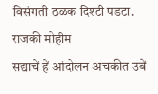विसंगती ठळक दिश्टी पडटा.
राजकी मोहीम
सद्याचें हें आंदोलन अचकीत उबें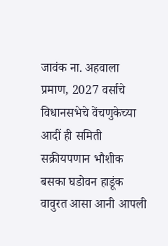जावंक ना. अहवाला प्रमाण, 2027 वर्साचे विधानसभेचे वेंचणुकेच्या आदीं ही समिती सक्रीयपणान भौशीक बसका घडोवन हाडूंक वावुरत आसा आनी आपली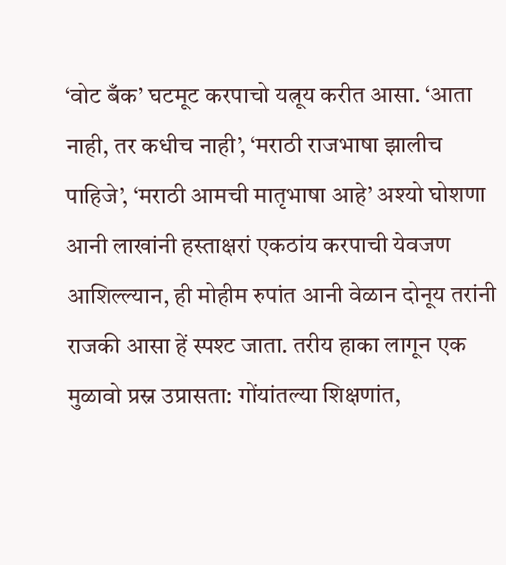‘वोट बँक’ घटमूट करपाचो यत्नूय करीत आसा. ‘आता नाही, तर कधीच नाही’, ‘मराठी राजभाषा झालीच पाहिजे’, ‘मराठी आमची मातृभाषा आहे’ अश्यो घोशणा आनी लाखांनी हस्ताक्षरां एकठांय करपाची येवजण आशिल्ल्यान, ही मोहीम रुपांत आनी वेळान दोनूय तरांनी राजकी आसा हें स्पश्ट जाता. तरीय हाका लागून एक मुळावो प्रस्न उप्रासता: गोंयांतल्या शिक्षणांत,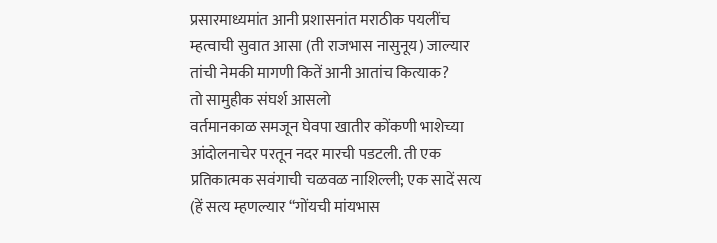प्रसारमाध्यमांत आनी प्रशासनांत मराठीक पयलींच म्हत्वाची सुवात आसा (ती राजभास नासुनूय) जाल्यार तांची नेमकी मागणी कितें आनी आतांच कित्याक?
तो सामुहीक संघर्श आसलो
वर्तमानकाळ समजून घेवपा खातीर कोंकणी भाशेच्या आंदोलनाचेर परतून नदर मारची पडटली. ती एक प्रतिकात्मक सवंगाची चळवळ नाशिल्ली; एक सादें सत्य (हें सत्य म्हणल्यार “गोंयची मांयभास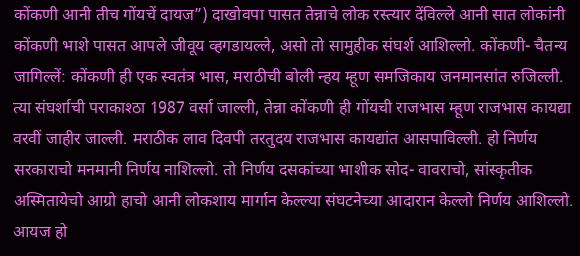कोंकणी आनी तीच गोंयचें दायज”) दाखोवपा पासत तेन्नाचे लोक रस्त्यार देंविल्ले आनी सात लोकांनी कोंकणी भाशे पासत आपले जीवूय व्हगडायल्ले, असो तो सामुहीक संघर्श आशिल्लो. कोंकणी- चैतन्य जागिल्लें: कोंकणी ही एक स्वतंत्र भास, मराठीची बोली न्हय म्हूण समजिकाय जनमानसांत रुजिल्ली.
त्या संघर्शाची पराकाश्ठा 1987 वर्सा जाल्ली, तेन्ना कोंकणी ही गोंयची राजभास म्हूण राजभास कायद्या वरवीं जाहीर जाल्ली. मराठीक लाव दिवपी तरतुदय राजभास कायद्यांत आसपाविल्ली. हो निर्णय सरकाराचो मनमानी निर्णय नाशिल्लो. तो निर्णय दसकांच्या भाशीक सोद- वावराचो, सांस्कृतीक अस्मितायेचो आग्रो हाचो आनी लोकशाय मार्गान केल्ल्या संघटनेच्या आदारान केल्लो निर्णय आशिल्लो. आयज हो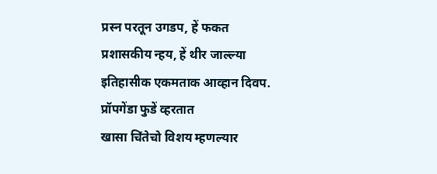प्रस्न परतून उगडप, हें फकत प्रशासकीय न्हय, हें थीर जाल्ल्या इतिहासीक एकमताक आव्हान दिवप.
प्रॉपगेंडा फुडें व्हरतात
खासा चिंतेचो विशय म्हणल्यार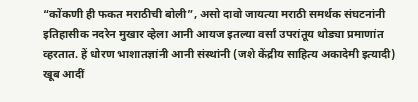“कोंकणी ही फकत मराठीची बोली”, असो दावो जायत्या मराठी समर्थक संघटनांनी इतिहासीक नदरेन मुखार व्हेला आनी आयज इतल्या वर्सां उपरांतूय थोड्या प्रमाणांत व्हरतात. हें धोरण भाशातज्ञांनी आनी संस्थांनी (जशे केंद्रीय साहित्य अकादेमी इत्यादी) खूब आदीं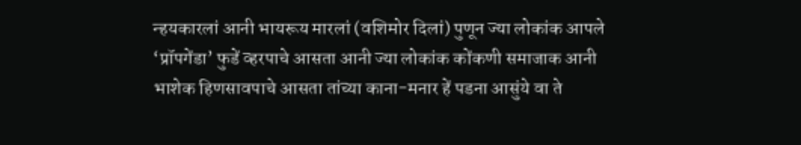न्हयकारलां आनी भायरूय मारलां (वशिमोर दिलां) पुणून ज्या लोकांक आपले ‘प्रॉपगेंडा’ फुडें व्हरपाचे आसता आनी ज्या लोकांक कोंकणी समाजाक आनी भाशेक हिणसावपाचे आसता तांच्या काना-मनार हें पडना आसुंये वा ते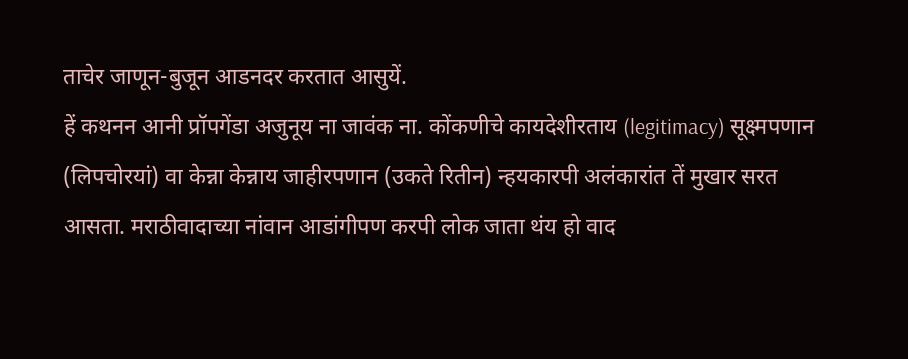ताचेर जाणून-बुजून आडनदर करतात आसुयें.
हें कथनन आनी प्रॉपगेंडा अजुनूय ना जावंक ना. कोंकणीचे कायदेशीरताय (legitimacy) सूक्ष्मपणान (लिपचोरयां) वा केन्ना केन्नाय जाहीरपणान (उकते रितीन) न्हयकारपी अलंकारांत तें मुखार सरत आसता. मराठीवादाच्या नांवान आडांगीपण करपी लोक जाता थंय हो वाद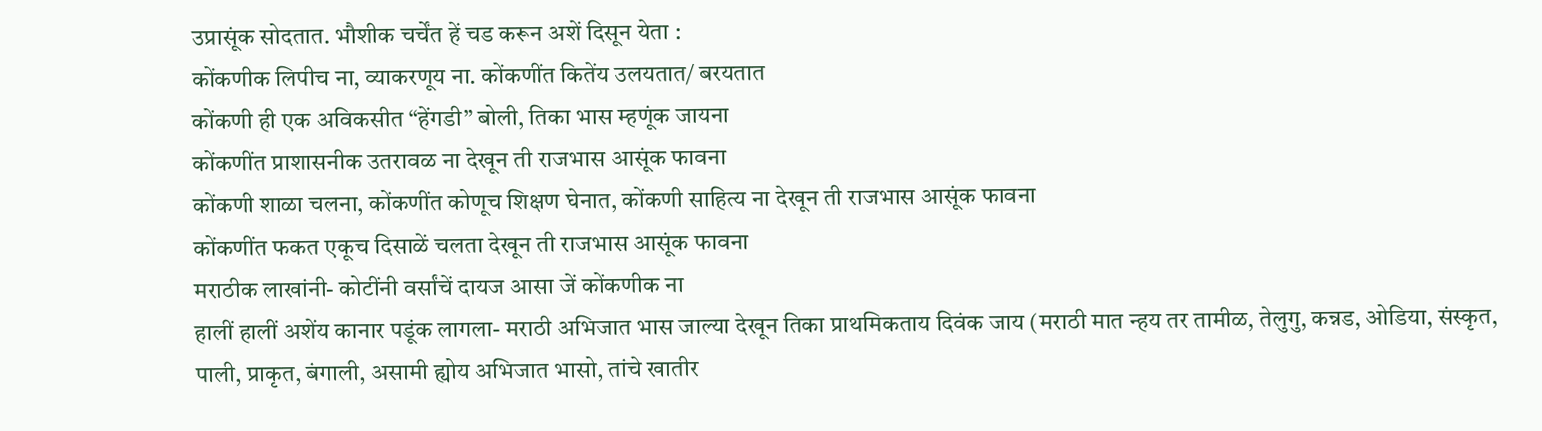उप्रासूंक सोदतात. भौशीक चर्चेंत हें चड करून अशें दिसून येता :
कोंकणीक लिपीच ना, व्याकरणूय ना. कोंकणींत कितेंय उलयतात/ बरयतात
कोंकणी ही एक अविकसीत “हेंगडी” बोली, तिका भास म्हणूंक जायना
कोंकणींत प्राशासनीक उतरावळ ना देखून ती राजभास आसूंक फावना
कोंकणी शाळा चलना, कोंकणींत कोणूच शिक्षण घेनात, कोंकणी साहित्य ना देखून ती राजभास आसूंक फावना
कोंकणींत फकत एकूच दिसाळें चलता देखून ती राजभास आसूंक फावना
मराठीक लाखांनी- कोटींनी वर्सांचें दायज आसा जें कोंकणीक ना
हालीं हालीं अशेंय कानार पडूंक लागला- मराठी अभिजात भास जाल्या देखून तिका प्राथमिकताय दिवंक जाय (मराठी मात न्हय तर तामीळ, तेलुगु, कन्नड, ओडिया, संस्कृत, पाली, प्राकृत, बंगाली, असामी ह्योय अभिजात भासो, तांचे खातीर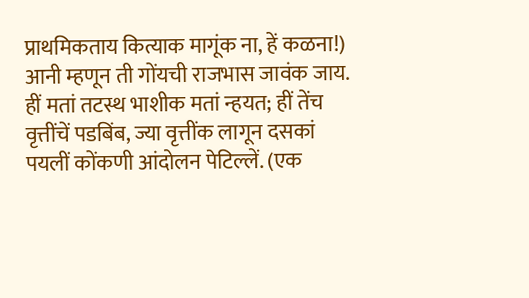प्राथमिकताय कित्याक मागूंक ना, हें कळना!) आनी म्हणून ती गोंयची राजभास जावंक जाय.
हीं मतां तटस्थ भाशीक मतां न्हयत; हीं तेंच वृत्तींचें पडबिंब, ज्या वृत्तींक लागून दसकां पयलीं कोंकणी आंदोलन पेटिल्लें. (एक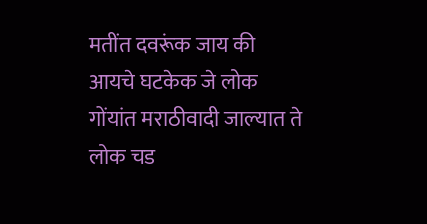मतींत दवरूंक जाय की आयचे घटकेक जे लोक गोंयांत मराठीवादी जाल्यात ते लोक चड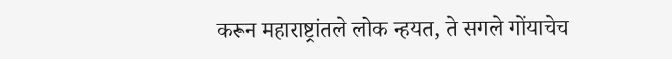करून महाराष्ट्रांतले लोक न्हयत, ते सगले गोंयाचेच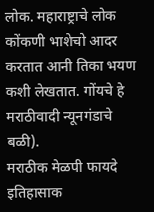लोक. महाराष्ट्राचे लोक कोंकणी भाशेचो आदर करतात आनी तिका भयण कशी लेखतात. गोंयचे हे मराठीवादी न्यूनगंडाचे बळी).
मराठीक मेळपी फायदे
इतिहासाक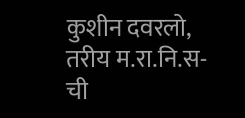कुशीन दवरलो, तरीय म.रा.नि.स-ची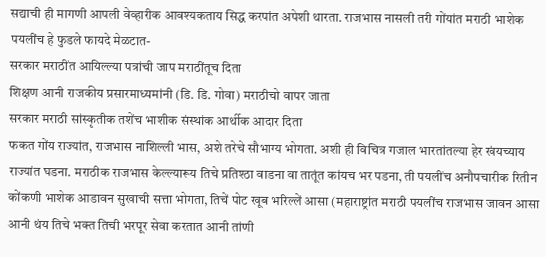सद्याची ही मागणी आपली वेव्हारीक आवश्यकताय सिद्ध करपांत अपेशी थारता. राजभास नासली तरी गोंयांत मराठी भाशेक पयलींच हे फुडले फायदे मेळटात-
सरकार मराठींत आयिल्ल्या पत्रांची जाप मराठींतूच दिता
शिक्षण आनी राजकीय प्रसारमाध्यमांनी (डि. डि. गोवा) मराठीचो वापर जाता
सरकार मराठी सांस्कृतीक तशेंच भाशीक संस्थांक आर्थीक आदार दिता
फकत गोंय राज्यांत, राजभास नाशिल्ली भास, अशे तरेचे सौभाग्य भोगता. अशी ही विचित्र गजाल भारतांतल्या हेर खंयच्याय राज्यांत घडना. मराठीक राजभास केल्ल्यारूय तिचे प्रतिश्ठा वाडना वा तातूंत कांयच भर पडना, ती पयलींच अनौपचारीक रितीन कोंकणी भाशेक आडावन सुखाची सत्ता भोगता, तिचें पोट खूब भरिल्लें आसा (महाराष्ट्रांत मराठी पयलींच राजभास जावन आसा आनी थंय तिचे भक्त तिची भरपूर सेवा करतात आनी तांणी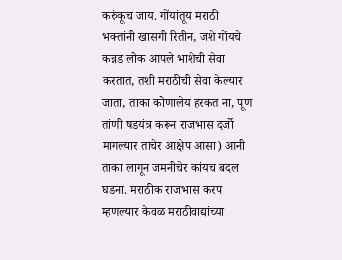करुंकूच जाय. गोंयांतूय मराठी भक्तांनी खासगी रितीन, जशे गोंयचे कन्नड लोक आपले भाशेची सेवा करतात, तशी मराठीची सेवा केल्यार जाता, ताका कोणालेय हरकत ना, पूण तांणी षडयंत्र करून राजभास दर्जो मागल्यार ताचेर आक्षेप आसा) आनी ताका लागून जमनीचेर कांयच बदल घडना. मराठीक राजभास करप म्हणल्यार केवळ मराठीवाद्यांच्या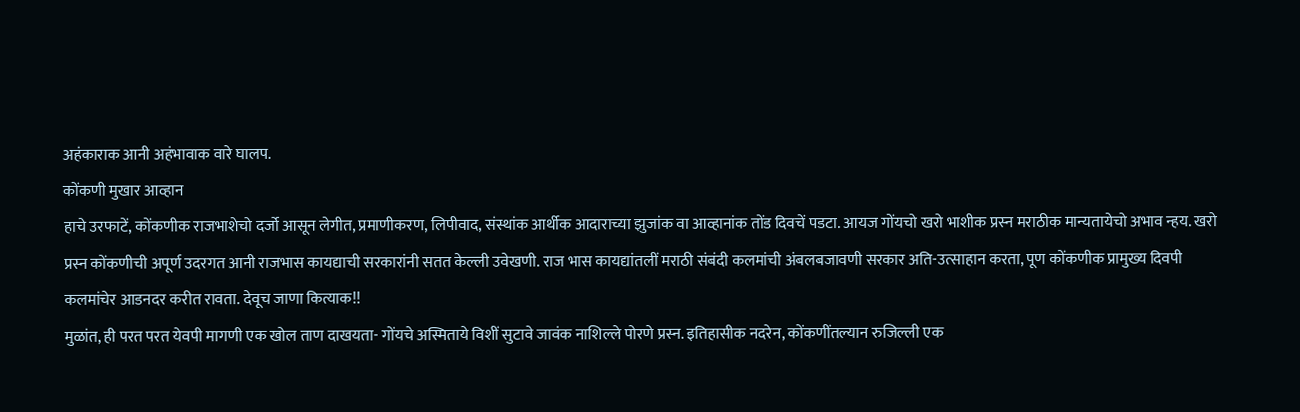अहंकाराक आनी अहंभावाक वारे घालप.
कोंकणी मुखार आव्हान
हाचे उरफाटें, कोंकणीक राजभाशेचो दर्जो आसून लेगीत, प्रमाणीकरण, लिपीवाद, संस्थांक आर्थीक आदाराच्या झुजांक वा आव्हानांक तोंड दिवचें पडटा. आयज गोंयचो खरो भाशीक प्रस्न मराठीक मान्यतायेचो अभाव न्हय. खरो प्रस्न कोंकणीची अपूर्ण उदरगत आनी राजभास कायद्याची सरकारांनी सतत केल्ली उवेखणी. राज भास कायद्यांतलीं मराठी संबंदी कलमांची अंबलबजावणी सरकार अति-उत्साहान करता, पूण कोंकणीक प्रामुख्य दिवपी कलमांचेर आडनदर करीत रावता. देवूच जाणा कित्याक!!
मुळांत, ही परत परत येवपी मागणी एक खोल ताण दाखयता- गोंयचे अस्मिताये विशीं सुटावे जावंक नाशिल्ले पोरणे प्रस्न. इतिहासीक नदरेन, कोंकणींतल्यान रुजिल्ली एक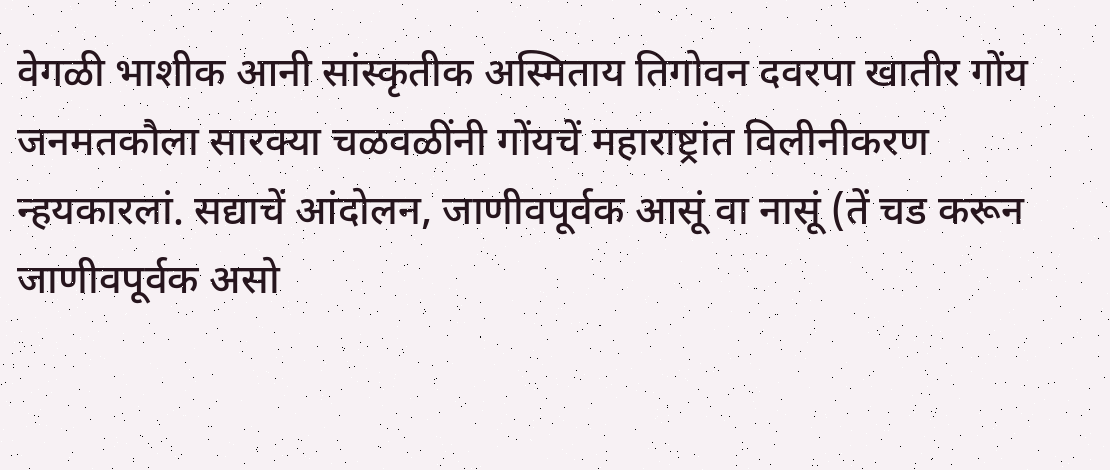वेगळी भाशीक आनी सांस्कृतीक अस्मिताय तिगोवन दवरपा खातीर गोंय जनमतकौला सारक्या चळवळींनी गोंयचें महाराष्ट्रांत विलीनीकरण न्हयकारलां. सद्याचें आंदोलन, जाणीवपूर्वक आसूं वा नासूं (तें चड करून जाणीवपूर्वक असो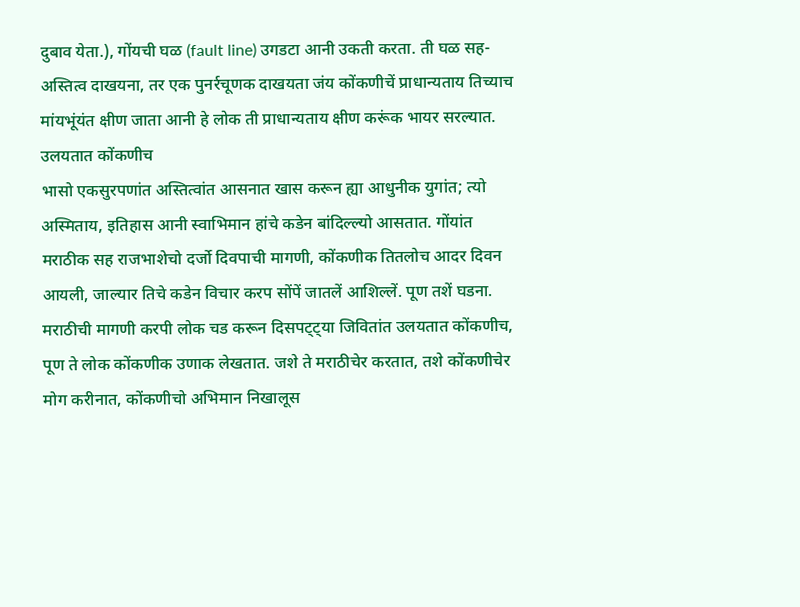दुबाव येता.), गोंयची घळ (fault line) उगडटा आनी उकती करता. ती घळ सह-अस्तित्व दाखयना, तर एक पुनर्रचूणक दाखयता जंय कोंकणीचें प्राधान्यताय तिच्याच मांयभूंयंत क्षीण जाता आनी हे लोक ती प्राधान्यताय क्षीण करूंक भायर सरल्यात.
उलयतात कोंकणीच
भासो एकसुरपणांत अस्तित्वांत आसनात खास करून ह्या आधुनीक युगांत; त्यो अस्मिताय, इतिहास आनी स्वाभिमान हांचे कडेन बांदिल्ल्यो आसतात. गोंयांत मराठीक सह राजभाशेचो दर्जो दिवपाची मागणी, कोंकणीक तितलोच आदर दिवन आयली, जाल्यार तिचे कडेन विचार करप सोंपें जातलें आशिल्लें. पूण तशें घडना. मराठीची मागणी करपी लोक चड करून दिसपट्ट्या जिवितांत उलयतात कोंकणीच, पूण ते लोक कोंकणीक उणाक लेखतात. जशे ते मराठीचेर करतात, तशे कोंकणीचेर मोग करीनात, कोंकणीचो अभिमान निखालूस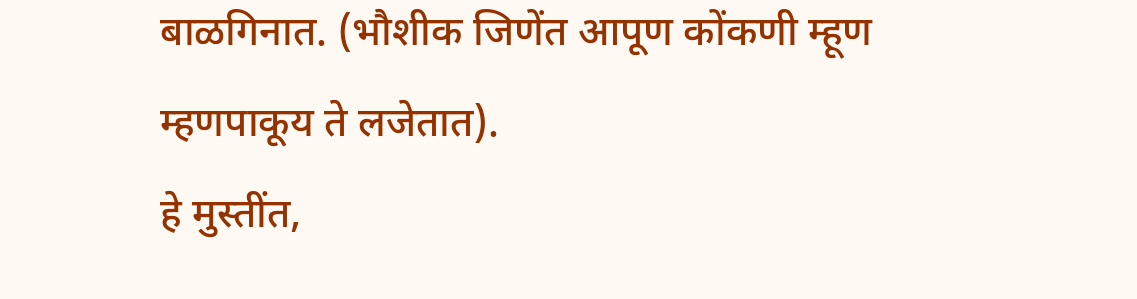बाळगिनात. (भौशीक जिणेंत आपूण कोंकणी म्हूण म्हणपाकूय ते लजेतात).
हे मुस्तींत,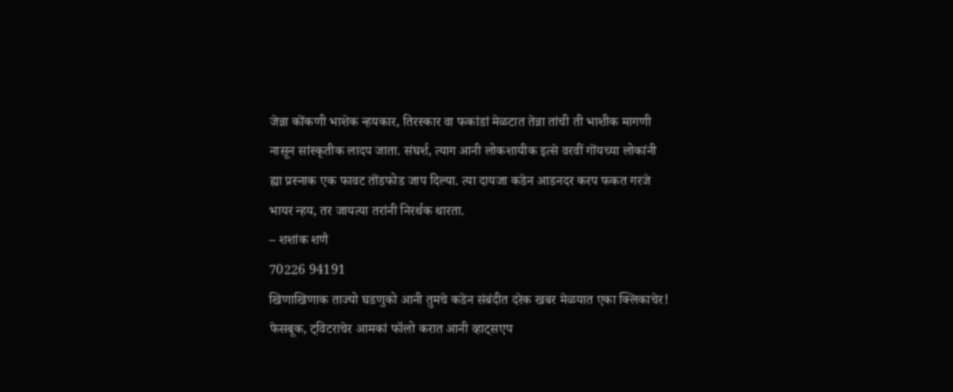जेन्ना कोंकणी भाशेक न्हयकार, तिरस्कार वा फकांडां मेळटात तेन्ना तांची ती भाशीक मागणी नासून सांस्कृतीक लादप जाता. संघर्श, त्याग आनी लोकशायीक इत्से वरवीं गोंयच्या लोकांनी ह्या प्रस्नाक एक फावट तोंडफोड जाप दिल्या. त्या दायजा कडेन आडनदर करप फकत गरजे भायर न्हय, तर जायत्या तरांनी निरर्थक थारता.
– शशांक शणै
70226 94191
खिणाखिणाक ताज्यो घडणुको आनी तुमचे कडेन संबंदीत दरेक खबर मेळयात एका क्लिकाचेर! फेसबूक, ट्विटराचेर आमकां फॉलो करात आनी व्हाट्सएप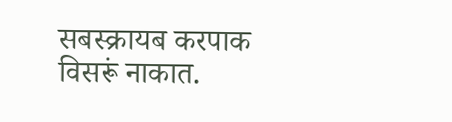सबस्क्रायब करपाक विसरूं नाकात.